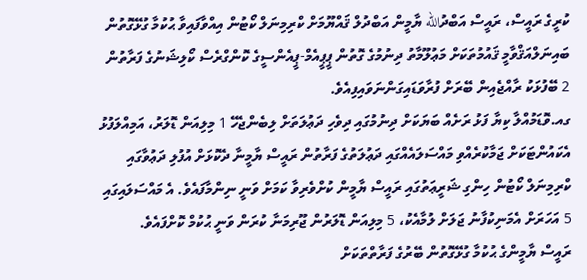ކުރީގެ ރައީސް، ރައީސް އަބްދުالله ޔާމީން އަބްދުލް ޤައްޔޫމަށް ކްރިމިނަލް ކޯޓުން އިއްވާފައިވާ ޙުކުމާ ގުޅޭގޮތުން ބައިނަލްއަޤްވާމީ ޤައުމުތަކަށް މަޢުލޫމާތު ދިނުމުގެ ގޮތުން ޕީޕީއެމް-ޕީއެންސީގެ ކޮންގްރެސް ކޯލިޝަނުގެ ފަރާތުން 2 ބޭފުޅަކު ރާއްޖެއިން ބޭރަށް ފުރާވަޑައިގަންނަވައިފިއެވެ.
ގއ.ވޮޑަމުއްލާ ކިޔާ ފަޅު ރަށެއް ބަޔަކަށް ދިނުމުގައި ދިވެހި ދަޢުލަތަށް ލިބެންޖެހޭ 1 މިލިއަން ޑޮލަރު، އަމިއްލަފުޅު އެކައުންޓަކަށް ޖަމާކުރެއްވި މައްސަލައެއްގައި ދަޢުލަތުގެ ފަރާތުން ރައީސް ޔާމީނާ ދެކޮޅަށް އުފުލި ދަޢުވާގައި ކްރިމިނަލް ކޯޓުން ހިންގި ޝަރީޢަތުގައި ރައީސް ޔާމީން ކުށްވެރިވާ ކަމަށް ވަނީ ނިންމާފައެވެ. އެ މައްސަލައިގައި 5 އަހަރަށް އެމަނިކުފާނު ޖަލަށް ލުމާއެކު، 5 މިލިއަން ޑޮލަރުން ޖޫރިމަނާ ކުރަން ވަނީ ޙުކުމް ކޮށްފައެވެ.
ރައީސް ޔާމީންގެ ޙުކުމާ ގުޅޭގޮތުން ބޭރުގެ ފަރާތްތަކަށް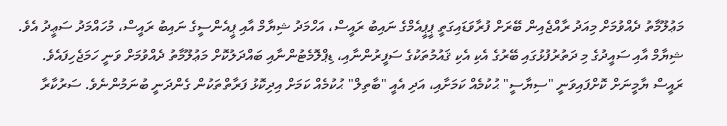މަޢުލޫމާތު ދެއްވުމަށް މިއަދު ރާއްޖެއިން ބޭރަށް ފުރާވަޑައިގަތީ ޕީޕީއެމްގެ ނައިބު ރައީސް، އަހްމަދު ޝިޔާމް އާއި ޕީއެންސީގެ ނައިބު ރައީސް، މުހައްމަދު ސަޢީދު އެވެ. ޝިޔާމް އާއި ސައީދުގެ މި ދަތުރުފުޅުގައި ބޭރުގެ އެކި އެކި ޤައުމުތަކުގެ ސަފީރުންނާއި، ޑިޕްލޮމެޓުންނާއި ބައްދަލުކޮށް މަޢުލޫމާތު ދެއްވުމަށް ވަނީ ހަމަޖެހިފައެވެ.
ރައީސް ޔާމީނަށް ކޮށްފައިވަނީ "ސިޔާސީ" ޙުކުމެއް ކަމަށާއި، އަދި އެއީ "ބާތިލް" ޙުކުމެއް ކަމަށް އިދިކޮޅު ފަރާތްތަކުން ގެންދަނީ ބުނަމުންނެވެ. ސަރުކާރާ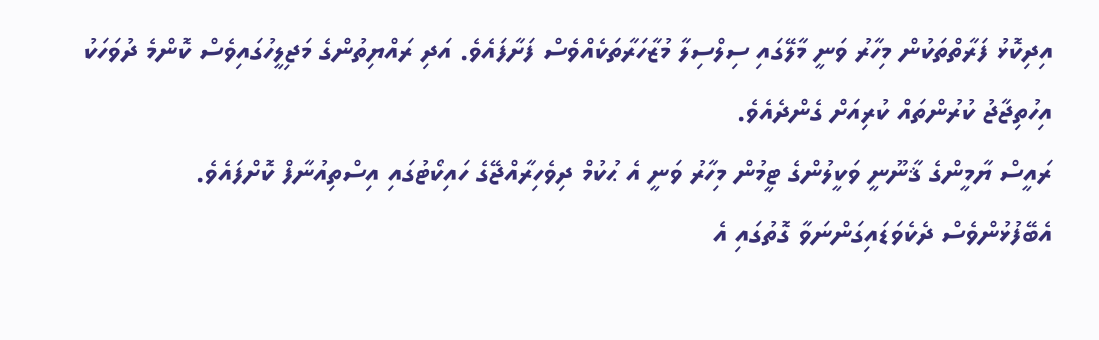އިދިކޮޅު ފަރާތްތަކުން މިހާރު ވަނީ މާލޭގައި ސިލްސިލާ މުޒާހަރާތަކެއްވެސް ފަށާފައެވެ. އަދި ރައްޔިތުންގެ މަޖިލީހުގައިވެސް ކޮންމެ ދުވަހަކު އިހުތިޖާޖު ކުރުންތައް ކުރިއަށް ގެންދެއެވެ.
ރައީސް ޔާމީންގެ ޤާނޫނީ ވަކީލުންގެ ޓީމުން މިހާރު ވަނީ އެ ޙުކުމް ދިވެހިރާއްޖޭގެ ހައިކޯޓުގައި އިސްތިއުނާފް ކޮށްފައެވެ. އެބޭފުޅުންވެސް ދެކެވަޑައިގަންނަވާ ގޮތުގައި އެ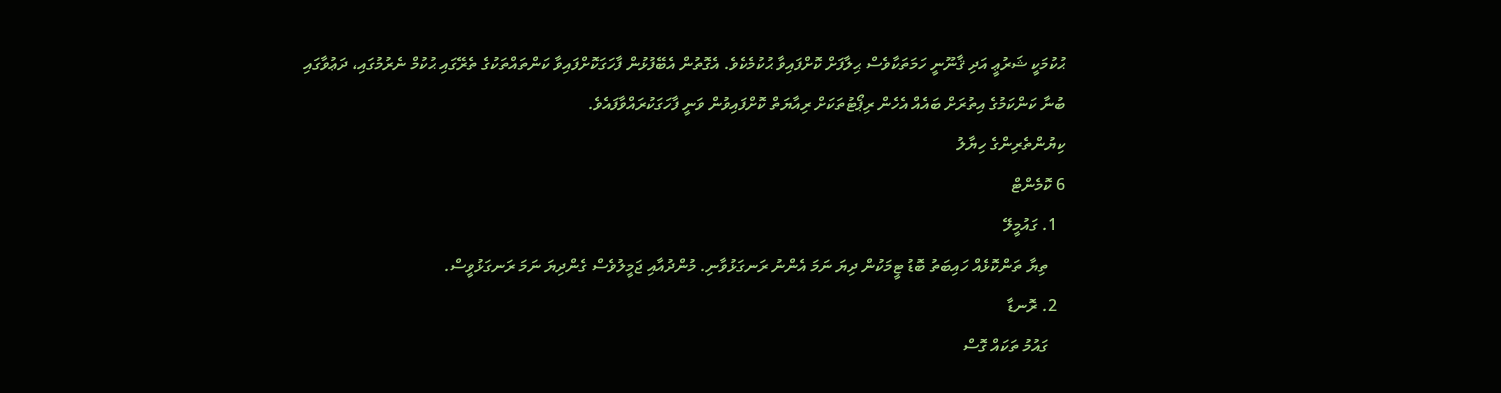ޙުކުމަކީ ޝަރުޢީ އަދި ޤާނޫނީ ހަމަތަކާވެސް ޙިލާފަށް ކޮށްފައިވާ ޙުކުމެކެވެ. އެގޮތުން އެބޭފުޅުން ފާހަގަކޮށްފައިވާ ކަންތައްތަކުގެ ތެރޭގައި ޙުކުމް ނެރުމުގައި، ދަޢުވާގައި ބުނާ ކަންކަމުގެ އިތުރަށް ބައެއް އެހެން ރިޕޯޓުތަކަށް ރިއާޔަތް ކޮށްފައިވުން ވަނީ ފާހަގަކުރައްވާފައެވެ.
ކިޔުންތެރިންގެ ހިޔާލު
6 ކޮމެންޓް
  1. ގައުމީލޭ
    ތިޔާ ތަންކޮޅެއް ހައިބަތު ބޮޑު ޓީމަކުން ދިޔަ ނަމަ އެންނު ރަނގަޅުވާނި. މުންދުއާއި ޖަމީލުވެސް ގެންދިޔަ ނަމަ ރަނގަޅުވީސް.
  2. ރޮނޑާ
    ގައުމު ތަކައް ގޮސް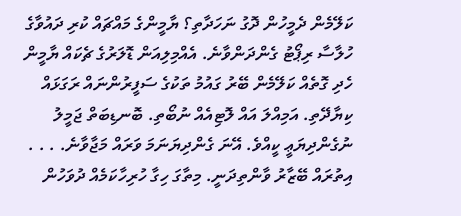ކަލޭމެން ދެމީހުން ދޮގު ނަހަދާތި؟ ޔާމީންގެ މައްޗައް ކުރި ދައުވާގެ ހުލާސާ ރިޕޯޓު ގެންދަންވާނެ. އެއްމިލިއަން ޑޮލަރުގެ ޗެކައް ޔާމީން ހެދި ގޮތެއް ކަލޭމެން ބޭރު ގައުމު ތަކުގެ ސަފީރުންނައް ރަގަޅައް ކިޔާދޭތި. އަމިއްލަ އައް ލޮޓިއެއް ނުބޯތި. ބޮނޑިބަތް ޖަމީލު ނުގެންދިޔަޢީ ކީއްވެ. އޭނަ ގެންދިޔަނަމަ ވަރައް މަޖާވާނެ. . . . އިތުރައް ބޭޒާރު ވާންތިދަނީ. މިތާގަ ހިގާ ހުރިހާކަމެއް ދުވަހުން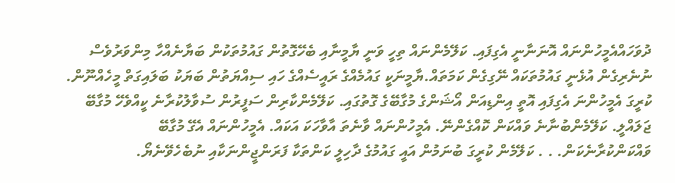ދުވަހައްއެމީހުންނައް އޮނަނާނީ އެގިފައި. ކަލޭމެންނައް ތިހީ ވަނީ ޔާމީނާއި ބެހޭގޮތުން ގައުމުތަކުން ބަޔާނެއްހާ މިންވަރުވެސް ނުނެރިގެން އުޅެނީ ގައުމުތަކައް ނޭގިގެން ކަމަތައް.ޔާމީނަކީ ގައުމެއްގެ ރައީސެއްގެ ހައި ސިއްޔަތުން ބަޔަކު ބަލައިގަތް މީހެއްނޫން. ކުރީގަ އެމީހުންނަ އެގިފައި އޮތީ އިންޑިއަން އޯޝަންގެ މުގާބޭގެ ގޮތުގައި. ކަލޭމެންކާރިން ސަފީރުން ސުވާލުކުރާނެ ކީއްވެހޭ މުގާބޭ ޖަލައްލީ. ކަލޭމެންބުނާނެ ވައްކަން ކޮއްގެންނޭ. އެމީހުންނައް ވާނެތަ އާވާހަކަ އަކައް. އެމީހުންނައް އެގޭ މުގާބޭ ވައްކަންކުރާނެކަން. . . ކަލޭމެން ކުރީގަ ބުނަމުން އައީ ގައުމުގެ ދާހިލީ ކަންތަކާ ފަރަންޖީންނަކާއި ނުބެހެވޭނެޔޯ.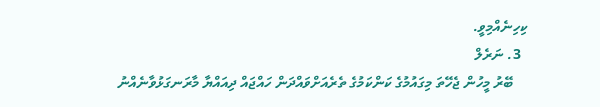ކިހިނެއްމިވީ.
  3. ނަރެލް
    ބޭރު މީހުން ޖެހޭތަ މިގައުމުގެ ކަންކަމުގެ ތެރެއަށްވައްދަން ހައްޖައް ދިއައްޔާ މާރަނގަޅުވާނެއްނު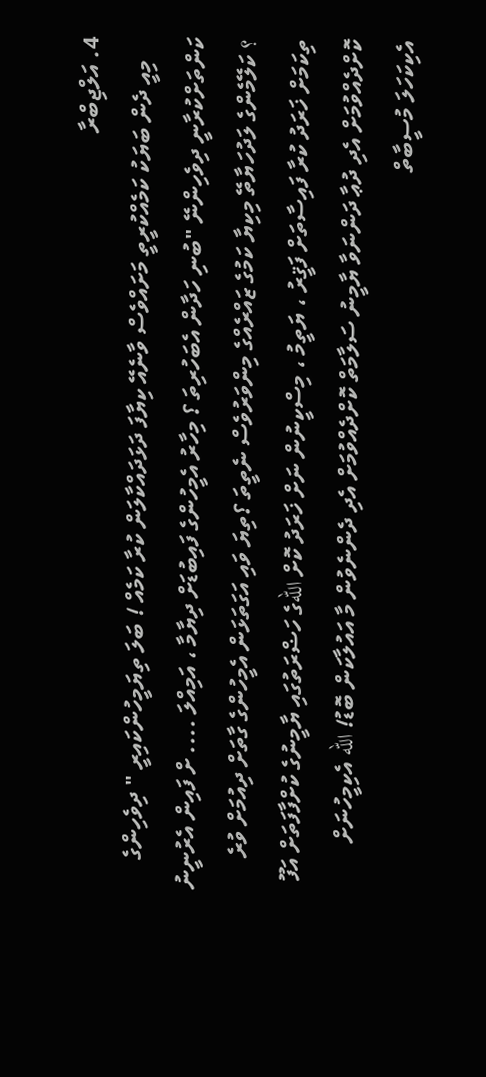4. އަލްޖިބްރާ
    މިއީ ދެން ބަޔަކު ކަމެއްކުރީތީ މަށައްވެސް ވާނެއޭ ކިޔާފަ ދަޅަދައްކާލަން ކުރާ ކަމެއް ! ބަލަ ތިޔަމީހުންކައިރީ " ދިވެހިންގެ ކަންތަށްކުރާނީ ދިވެހިންނޭ "ބުނި ހަދާން އެބަހުރިތަ ؟ މިހާރު އެމީހުންގެ ފައިބުޑަށް ދިޔާމާ ، އަމިއްލަ .... ށް ފައިން އެރުނީނު ؟ ކަލޭމެންގެ ލަދުހަޔާތޭ މިކިޔާ ކަމުގެ ޒައްރެއްގެ މިންވަރުވެސް ނެތީތަ ؟ތިޔަ ވައި އަގަތަޅަން އެމީހުންގެ ގާތަށް ދިއުމަށް ވުރެ ތިކަމަށް ޚަރަދު ކުރާ ފައިސާތަށް ފަޤީރު ، ޔަތީމު ، މިސްކީނުން ނަށް ޚަރަދު ކޮށް اللهގެ ހަޟްރަތުގައި ޔާމީނުގެ ކުށްފާފަތަށް އަފޫ ކޮށްދެއްވުމަށް އެދި ދުޢާ ދަންނަވާ ޔާމީނު ސަލާމަތް ކޮށްދެއްވުމަށް އެދި ދެންނެވުން މާ އައުލާކަން ބޮޑު! الله އެކިމީހުނަށް އެކިކަހަލަ މުސީބާތް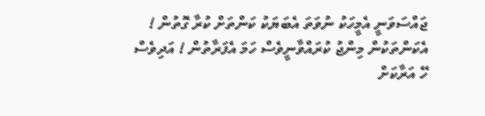ޖައްސަވަނީ އެމީހަކު ނުވަތަ އެބަޔަކު ކަންތަށް ކުރާ ގޮތުން ! އެކަންތަކުން މިންޖު ކުރައްވާނީވެސް ހަމަ އެފަރާތުން ! އަދިވެސް ހޭ އަރާކަށް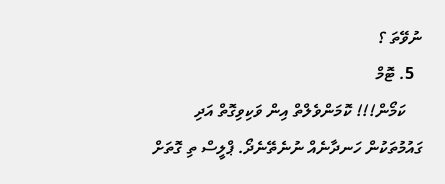ނުވޭތަ ؟
  5. ޓޮމް
    ކަމޯން!!! ކޮމަންވެލްތް އިން ވަކިވިގޮތް އަދި ގައުމުތަކުން ހަނދާނެއް ނުނެތޭނެދޯ. ޕްލީސް ތި ގޮތަށް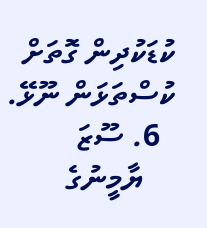ކުޑަކުދިން ގޮތަށް ކުސްތަޅަން ނޫޅޭ.
  6. ސޫޒަ
    ޔާމީނުގެ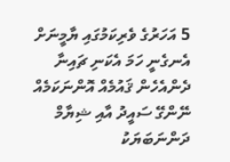5 އަހަރުގެ ވެރިކަމުގައި ޔާމީނަށް އެނގެނީ ހަމަ އެކަނި ޗައިނާ ދެންއެހެން ޤައުމެއް އޮންނަކަމެއް ނޭންގޭ ސައީދު އާއި ޝިޔާމް ދަންނަބަޔަކު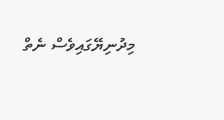މިދުނިޔޭގައިވެސް ނެތް